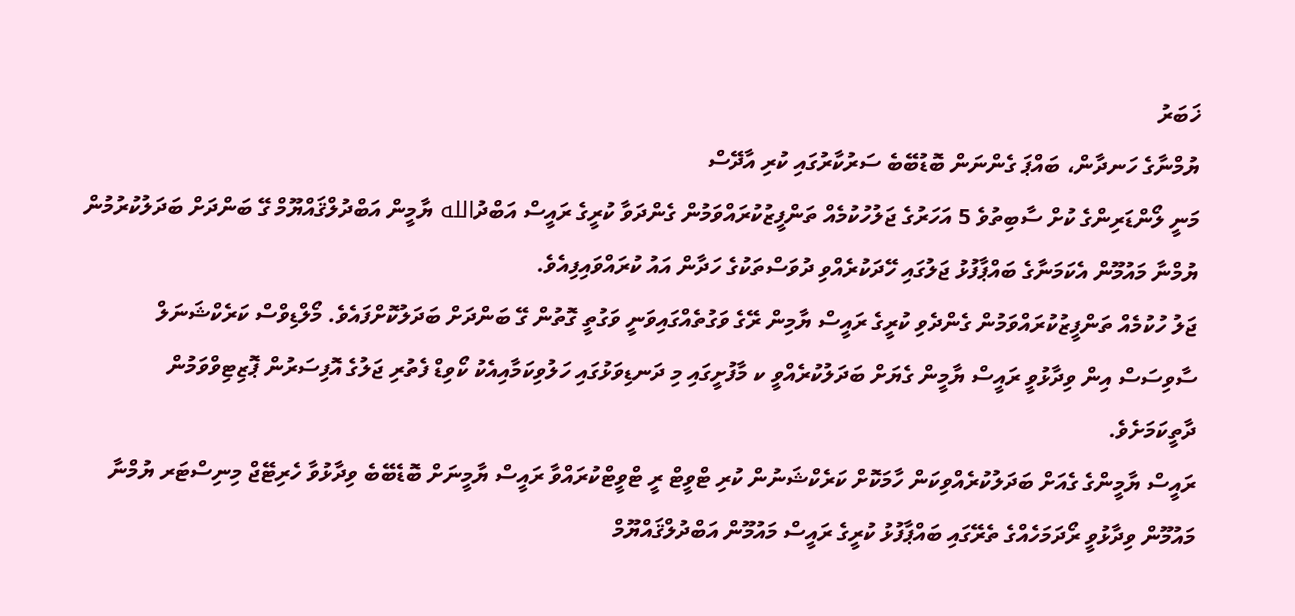ޚަބަރު
ޔުމްނާގެ ހަނދާން، ބައްޕަ ގެންނަން ބޮޑުބޭބެ ސަރުކާރުގައި ކުރި އާދޭސް
މަނީ ލޯންޑަރިންގެ ކުށް ސާބިތުވެ 5 އަހަރުގެ ޖަލުހުކުމެއް ތަންފީޒުކުރައްވަމުން ގެންދަވާ ކުރީގެ ރައީސް އަބްދުالله ޔާމީން އަބްދުލްޤައްޔޫމް ގޭ ބަންދަށް ބަދަލުކުރުމުން ޔުމްނާ މައުމޫން އެކަމަނާގެ ބައްޕާފުޅު ޖަލުގައި ހޭދަކުރެއްވި ދުވަސްތަކުގެ ހަދާން އައު ކުރައްވައިފިއެވެ.
ޖަލު ހުކުމެއް ތަންފީޒުކުރައްވަމުން ގެންދެވި ކުރީގެ ރައީސް ޔާމިން ރޭގެ ވަގުތެއްގައިވަނީ ވަގުތީ ގޮތުން ގޭ ބަންދަށް ބަދަލުކޮށްފައެވެ. މޯލްޑިވްސް ކަރެކްޝަނަލް ސާވިސަސް އިން ވިދާޅުވީ ރައީސް ޔާމީން ގެޔަށް ބަދަލުކުރެއްވީ ކ މާފުށީގައި މި ދަނޑިވަޅުގައި ހަލުވިކަމާއިއެކު ކޯވިޑް ފެތުރި ޖަލުގެ އޮފިސަރުން ޕޮޒިޓިވްވަމުން ދާތީކަމަށެވެ.
ރައީސް ޔާމީންގެ ގެއަށް ބަދަލުކުރެއްވިކަން ހާމަކޮށް ކަރެކްޝަނުން ކުރި ޓްވީޓް ރީ ޓްވީޓްކުރައްވާ ރައީސް ޔާމީނަށް ބޮޑެބޭބެ ވިދާޅުވާ ހެރިޓޭޖް މިނިސްޓަރ ޔުމްނާ މައުމޫން ވިދާޅުވީ ރޯދަމަހެއްގެ ތެރޭގައި ބައްޕާފުޅު ކުރީގެ ރައީސް މައުމޫން އަބްދުލްޤައްޔޫމް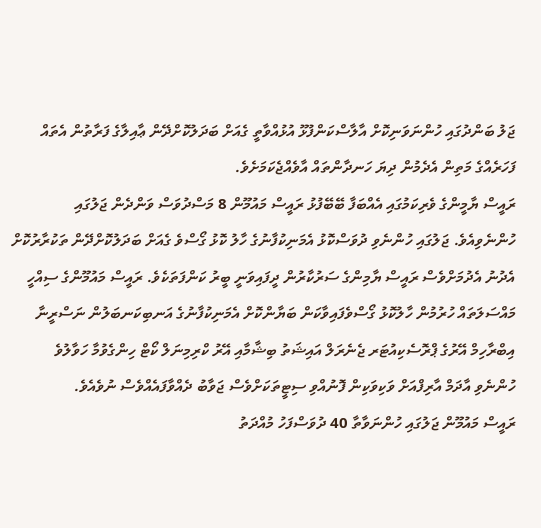ޖަލު ބަންދުގައި ހުންނަވަނިކޮށް އާލާސްކަންފުޅޫ އުޅުއްވާތީ ގެއަށް ބަދަލުކޮށްދޭން ޢާއިލާގެ ފަރާތުން އެތައް ފަހަރެއްގެ މަތިން އެދެމުން ދިޔަ ހަނދާންތައް އާވެއްޖެކަމަށެވެ.
ރައީސް ޔާމީންގެ ވެރިކަމުގައި އެއްބަފާ ބޭބޭފުޅު ރައީސް މައުމޫން 8 މަސްދުވަސް ވަންދެން ޖަލުގައި ހުންނެވިއެވެ. ޖަލުގައި ހުންނެވި ދުވަސްކޮޅު އެމަނިކުފާނުގެ ހާލު ކޮޅު ގޯސްވެ ގެއަށް ބަދަލުކޮށްދޭން ތަކުރާރުކޮށް އެދުނު އެދުމަށްވެސް ރައީސް ޔާމިންގެ ސަރުކާރުން ދީފައިވަނީ ބީރު ކަންފަތަކެވެ. ރައީސް މައުމޫންގެ ސިއްހީ މައްސަލަތައް ހުރުމުން ހާލުކޮޅު ގޯސްވެފައިވާކަން ބަޔާންކޮށް އެމަނިކުފާނުގެ އަނބިކަނބަލުން ނަސްރީނާ އިބްރާހިމް އޭރުގެ ޕްރޮސެކިއުޓަރ ޖެނެރަލް އައިޝަތު ބިޝާމާއި އޭރު ކްރިމިނަލް ކޯޓް ހިންގެވުމާ ހަވާލުވެ ހުންނެވި އާދަމް އާރިފްއަށް ވަކިވަކިން ފޮނުއްވި ސިޓީތަކަށްވެސް ޖަވާބު ދެއްވާފައެއްވެސް ނުވެއެވެ.
ރައީސް މައުމޫން ޖަލުގައި ހުންނަވާތާ 40 ދުވަސްފަހު މުއްދަތު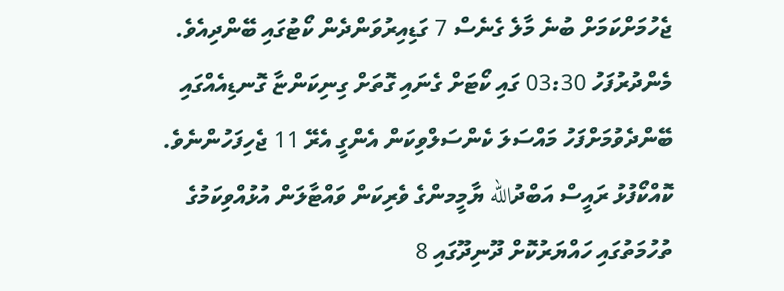ޖެހުމަށްކަމަށް ބުނެ މާލެ ގެނެސް 7 ގަޑިއިރުވަންދެން ކޯޓުގައި ބޭންދިއެވެ. މެންދުރުފަހު 03:30 ގައި ކޯޓަށް ގެނައި ގޮތަށް ގިނިކަންޏާ ގޮނޑިއެއްގައި ބޭންދެވުމަށްފަހު މައްސަލަ ކެންސަލްވިކަން އެންގީ އެރޭ 11 ޖެހިފަހުންނެވެ.
ކޮއްކޯފުޅު ރައީސް އަބްދުالله ޔާމީމންގެ ވެރިކަން ވައްޓާލަން އުޅުއްވިކަމުގެ ތުހުމަތުގައި ހައްޔަރުކޮށް ދޫނިދޫގައި 8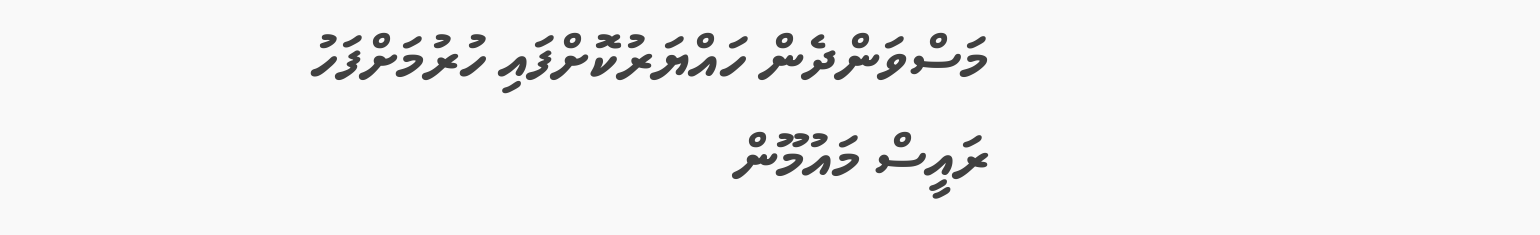މަސްވަންދެން ހައްޔަރުކޮށްފައި ހުރުމަށްފަހު ރައީސް މައުމޫން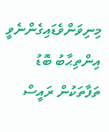މިނިވަންވެޑައިގެންނެވީ އިންތިޙާބު ބޮޑު ތަފާތަކުން ރައީސް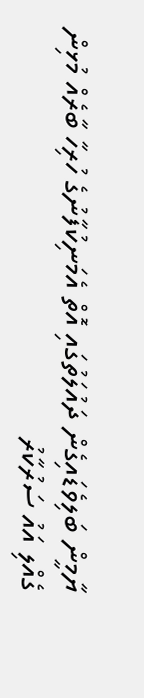ޔާމީން ބަލިވެޑައިގެން ދައުލަތުގައި އޮތް އެމަނިކުފާނުގެ ހުރިހާ ބާރެއް މުޅިން ގެއްލި އައު ސަރުކާރު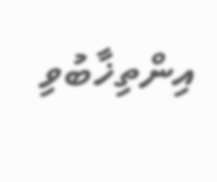އިންތިޚާބުވި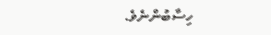ހިސާބުންނެވެ.